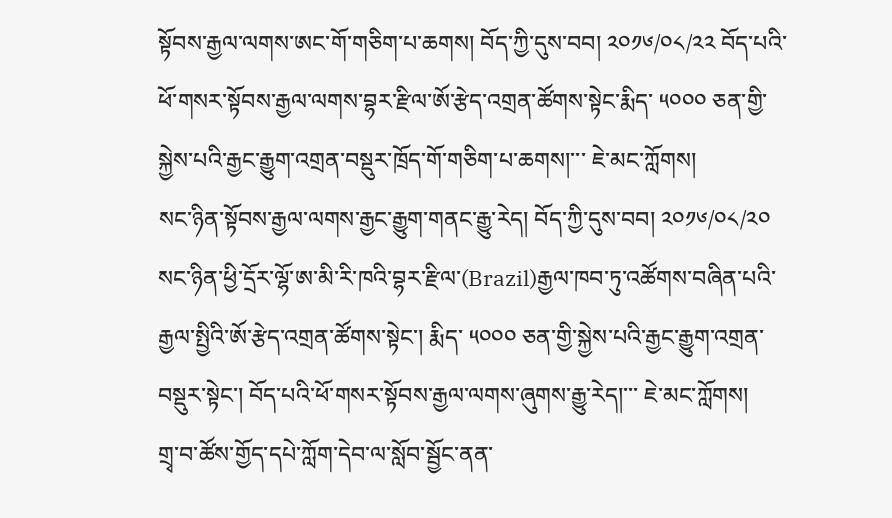སྟོབས་རྒྱལ་ལགས་ཨང་གོ་གཅིག་པ་ཆགས། བོད་ཀྱི་དུས་བབ། ༢༠༡༦/༠༨/༢༢ བོད་པའི་ཕོ་གསར་སྟོབས་རྒྱལ་ལགས་བྷར་རྫིལ་ཨོ་རྩེད་འགྲན་ཚོགས་སྟེང་རྨིད་ ༥༠༠༠ ཅན་གྱི་སྐྱེས་པའི་རྒྱང་རྒྱུག་འགྲན་བསྡུར་ཁྲོད་གོ་གཅིག་པ་ཆགས།་་་ ཇེ་མང་ཀློགས།
སང་ཉིན་སྟོབས་རྒྱལ་ལགས་རྒྱང་རྒྱུག་གནང་རྒྱུ་རེད། བོད་ཀྱི་དུས་བབ། ༢༠༡༦/༠༨/༢༠ སང་ཉིན་ཕྱི་དྲོར་ལྷོ་ཨ་མི་རི་ཁའི་བྷར་རྫིལ་(Brazil)རྒྱལ་ཁབ་ཏུ་འཚོགས་བཞིན་པའི་རྒྱལ་སྤྱིའི་ཨོ་རྩེད་འགྲན་ཚོགས་སྟེང་། རྨིད་ ༥༠༠༠ ཅན་གྱི་སྐྱེས་པའི་རྒྱང་རྒྱུག་འགྲན་བསྡུར་སྟེང་། བོད་པའི་ཕོ་གསར་སྟོབས་རྒྱལ་ལགས་ཞུགས་རྒྱུ་རེད།་་་ ཇེ་མང་ཀློགས།
གྲྭ་བ་ཚོས་གྱོད་དཔེ་ཀློག་དེབ་ལ་སློབ་སྦྱོང་ནན་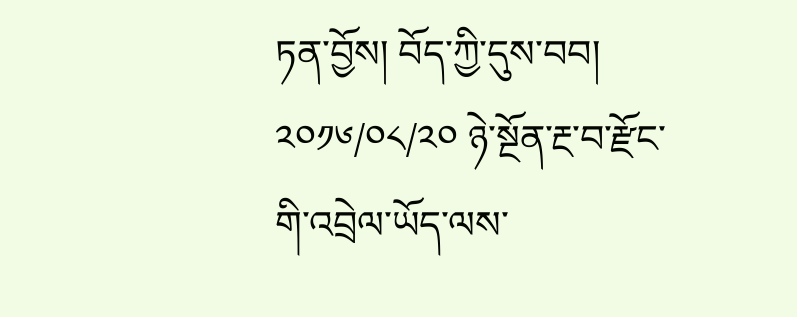ཏན་བྱོས། བོད་ཀྱི་དུས་བབ། ༢༠༡༦/༠༨/༢༠ ཉེ་སྔོན་རྔ་བ་རྫོང་གི་འབྲེལ་ཡོད་ལས་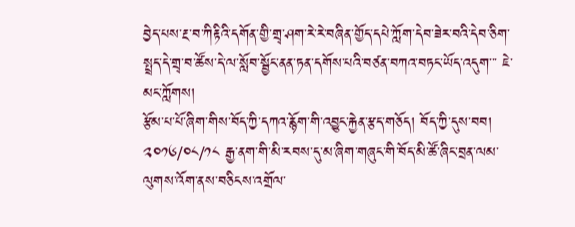བྱེད་པས་རྔ་བ་ཀིརྟིའི་དགོན་གྱི་གྲྭ་ཤག་རེ་རེ་བཞིན་གྱོད་དཔེ་ཀློག་དེབ་ཟེར་བའི་དེབ་ཅིག་སྤྲད་དེ་གྲྭ་བ་ཚོས་དེ་ལ་སློབ་སྦྱོང་ནན་ཏན་དགོས་པའི་བཙན་བཀའ་བཏང་ཡོད་འདུག་་་ ཇེ་མང་ཀློགས།
རྩོམ་པ་པོ་ཞིག་གིས་བོད་ཀྱི་དཀའ་རྙོག་གི་འབྱུང་རྐྱེན་རྩད་གཅོད། བོད་ཀྱི་དུས་བབ། ༢༠༡༦/༠༨/༡༨ རྒྱ་ནག་གི་མི་རབས་དུ་མ་ཞིག་གཞུང་གི་བོད་མི་ཚོ་ཞིང་བྲན་ལམ་ལུགས་འོག་ནས་བཅིངས་འགྲོལ་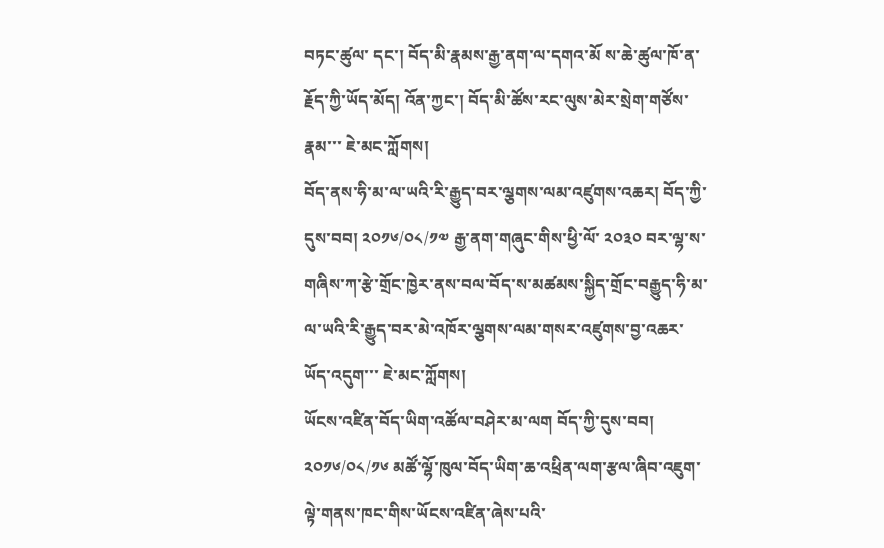བཏང་ཚུལ་ དང་། བོད་མི་རྣམས་རྒྱ་ནག་ལ་དགའ་མོ ས་ཆེ་ཚུལ་ཁོ་ན་རྗོད་ཀྱི་ཡོད་མོད། འོན་ཀྱང་། བོད་མི་ཚོས་རང་ལུས་མེར་སྲེག་གཙོས་རྣམ་་་ ཇེ་མང་ཀློགས།
བོད་ནས་ཧི་མ་ལ་ཡའི་རི་རྒྱུད་བར་ལྕགས་ལམ་འཛུགས་འཆར། བོད་ཀྱི་དུས་བབ། ༢༠༡༦/༠༨/༡༧ རྒྱ་ནག་གཞུང་གིས་ཕྱི་ལོ་ ༢༠༣༠ བར་ལྷ་ས་གཞིས་ཀ་རྩེ་གྲོང་ཁྱེར་ནས་བལ་བོད་ས་མཚམས་སྐྱིད་གྲོང་བརྒྱུད་ཧི་མ་ལ་ཡའི་རི་རྒྱུད་བར་མེ་འཁོར་ལྕགས་ལམ་གསར་འཛུགས་བྱ་འཆར་ཡོད་འདུག་་་ ཇེ་མང་ཀློགས།
ཡོངས་འཛིན་བོད་ཡིག་འཚོལ་བཤེར་མ་ལག བོད་ཀྱི་དུས་བབ། ༢༠༡༦/༠༨/༡༦ མཚོ་ལྷོ་ཁུལ་བོད་ཡིག་ཆ་འཕྲིན་ལག་རྩལ་ཞིབ་འཇུག་ལྟེ་གནས་ཁང་གིས་ཡོངས་འཛིན་ཞེས་པའི་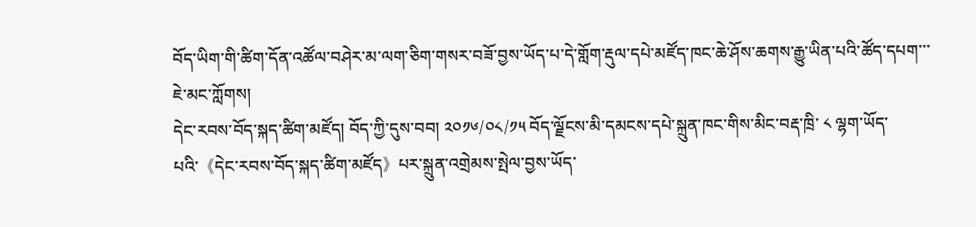བོད་ཡིག་གི་ཚིག་དོན་འཚོལ་བཤེར་མ་ལག་ཅིག་གསར་བཟོ་བྱས་ཡོད་པ་དེ་གློག་རྡུལ་དཔེ་མཛོད་ཁང་ཆེ་ཤོས་ཆགས་རྒྱུ་ཡིན་པའི་ཚོད་དཔག་་་ ཇེ་མང་ཀློགས།
དེང་རབས་བོད་སྐད་ཚིག་མཛོད། བོད་ཀྱི་དུས་བབ། ༢༠༡༦/༠༨/༡༥ བོད་ལྗོངས་མི་དམངས་དཔེ་སྐྲུན་ཁང་གིས་མིང་བརྡ་ཁྲི་ ༨ ལྷག་ཡོད་པའི་《དེང་རབས་བོད་སྐད་ཚིག་མཛོད》པར་སྐྲུན་འགྲེམས་སྤེལ་བྱས་ཡོད་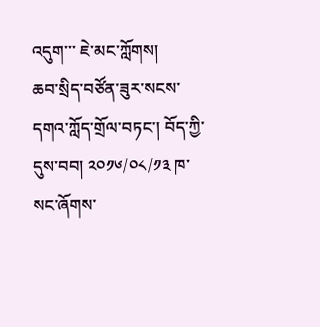འདུག་་་ ཇེ་མང་ཀློགས།
ཆབ་སྲིད་བཙོན་ཟུར་སངས་དགའ་ཀློད་གྲོལ་བཏང་། བོད་ཀྱི་དུས་བབ། ༢༠༡༦/༠༨/༡༣ ཁ་སང་ཞོགས་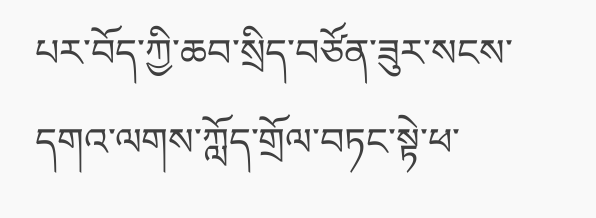པར་བོད་ཀྱི་ཆབ་སྲིད་བཙོན་ཟུར་སངས་དགའ་ལགས་ཀློད་གྲོལ་བཏང་སྟེ་ཕ་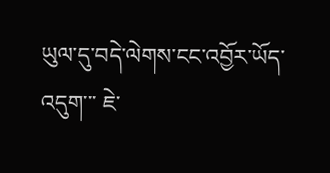ཡུལ་དུ་བདེ་ལེགས་ངང་འབྱོར་ཡོད་འདུག་་་ ཇེ་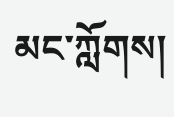མང་ཀློགས།